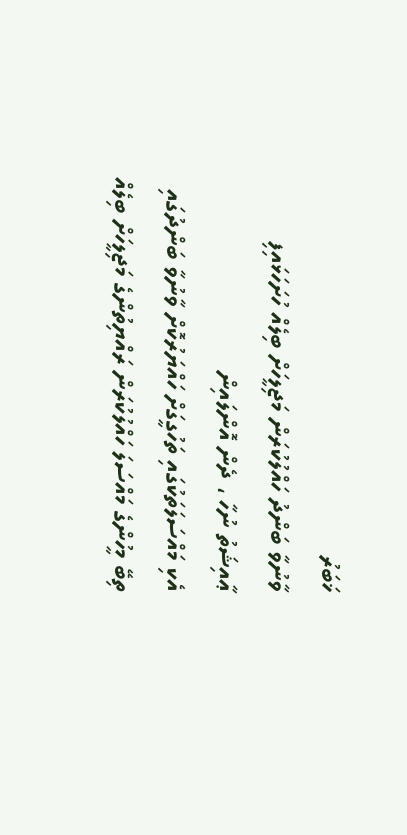ޚަބަރު
ވާނުވާ ބަންދު ހައްލުކުރަން މަޖިލީހަށް ބިލެއް ހުށަހަޅައިފި
ޢާއިޝަތު ނުހާ ، ދެން އޮންލައިން
އެކި މައްސަލަތަކުގައި ތަހުގީގަށް ހައްޔަރުކޮށް ވާނުވާ ބަންދުގައި ތިބޭ މީހުންގެ މައްސަލަ ހައްލުކުރަން ރައްޔިތުންގެ މަޖިލީހަށް ބިލެއް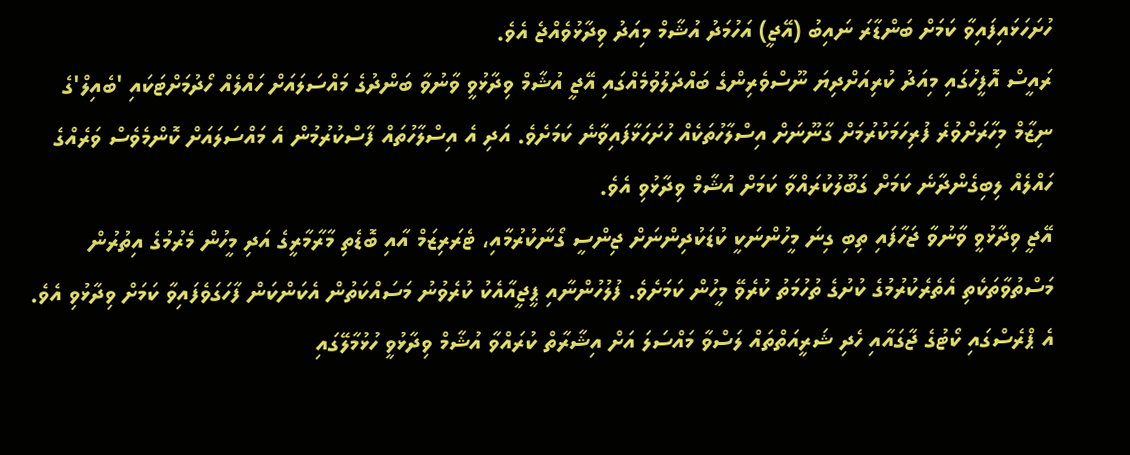ހުށަހަޅައިފައިވާ ކަމަށް ބަންޑާރަ ނައިބު (އޭޖީ) އަހުމަދު އުޝާމް މިއަދު ވިދާޅުވެއްޖެ އެވެ.
ރައީސް އޮފީހުގައި މިއަދު ކުރިއަށްދިޔަ ނޫސްވެރިންގެ ބައްދަލުވުމެއްގައި އޭޖީ އުޝާމް ވިދާޅުވީ ވާނުވާ ބަންދުގެ މައްސަލައަށް ހައްލެއް ހޯދުމަށްޓަކައި 'ބެއިލް'ގެ ނިޒާމް މިހާރަށްވުރެ ފުރިހަމަކުރުމަށް ގާނޫނަށް އިސްލާހުތަކެއް ހުށަހަޅާފައިވާނެ ކަމަށެވެ. އަދި އެ އިސްލާހުތައް ފާސްކުރުމުން އެ މައްސަލައަށް ކޮންމެވެސް ވަރެއްގެ ހައްލެއް ލިބިގެންދާނެ ކަމަށް ގަބޫލުކުރައްވާ ކަމަށް އުޝާމް ވިދާޅުވި އެވެ.
އޭޖީ ވިދާޅުވީ ވާނުވާ ޖަހާފައި ތިބި ގިނަ މީހުންނަކީ ކުޑަކުދިންނަށް ޖިންސީ ގޯނާކުރުމާއި، ޓެރަރިޒަމް އާއި ބޮޑެތި މާރާމާރީގެ އަދި މީހުން މެރުމުގެ އިތުރުން މަސްތުވާތަކެތި އެތެރެކުރުމުގެ ކުށުގެ ތުހުމަތު ކުރެވޭ މީހުން ކަމަށެވެ. ފުލުހުންނާއި ޕީޖީއާއެކު ކުރެވުނު މަސައްކަތުން އެކަންކަން ފާހަގަވެފައިވާ ކަމަށް ވިދާޅުވި އެވެ.
އެ ޕްރެސްގައި ކޯޓުގެ ޖާގައާއި ހެދި ޝަރީއަތްތައް ލަސްވާ މައްސަލަ އަށް އިޝާރާތް ކުރައްވާ އުޝާމް ވިދާޅުވީ ހުޅުމާލޭގައި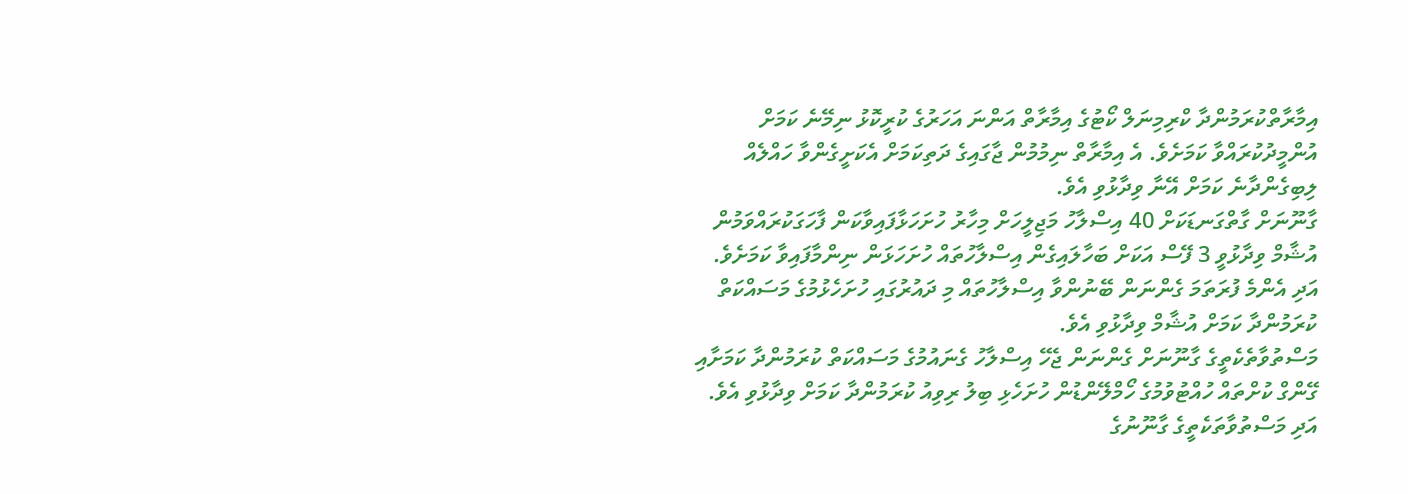އިމާރާތްކުރަމުންދާ ކްރިމިނަލް ކޯޓުގެ އިމާރާތް އަންނަ އަހަރުގެ ކުރީކޮޅު ނިމޭނެ ކަމަށް އުންމީދުކުރައްވާ ކަމަށެވެ. އެ އިމާރާތް ނިމުމުން ޖާގައިގެ ދަތިކަމަށް އެކަށީގެންވާ ހައްލެއް ލިބިގެންދާނެ ކަމަށް އޭނާ ވިދާޅުވި އެވެ.
ގާނޫނަށް ގާތްގަނޑަކަށް 40 އިސްލާހު މަޖިލީހަށް މިހާރު ހުށަހަޅާފައިވާކަން ފާހަގަކުރައްވަމުން އުޝާމް ވިދާޅުވީ 3 ފޭސް އަކަށް ބަހާލައިގެން އިސްލާހުތައް ހުށަހަޅަން ނިންމާފައިވާ ކަމަށެވެ. އަދި އެންމެ ފުރަތަމަ ގެންނަން ބޭނުންވާ އިސްލާހުތައް މި ދައުރުގައި ހުށަހެޅުމުގެ މަސައްކަތް ކުރަމުންދާ ކަމަށް އުޝާމް ވިދާޅުވި އެވެ.
މަސްތުވާތެކެތީގެ ގާނޫނަށް ގެންނަން ޖެހޭ އިސްލާހު ގެނައުމުގެ މަސައްކަތް ކުރަމުންދާ ކަމަށާއި ގޭންގް ކުށްތައް ހުއްޓުވުމުގެ ހޯމްލޭންޑުން ހުށަހެޅި ބިލު ރިވިއު ކުރަމުންދާ ކަމަށް ވިދާޅުވި އެވެ. އަދި މަސްތުވާތަކެތީގެ ގާނޫނުގެ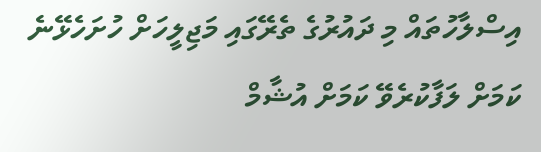އިސްލާހުތައް މި ދައުރުގެ ތެރޭގައި މަޖިލީހަށް ހުށަހެޅޭނެ ކަމަށް ލަފާކުރެވޭ ކަމަށް އުޝާމް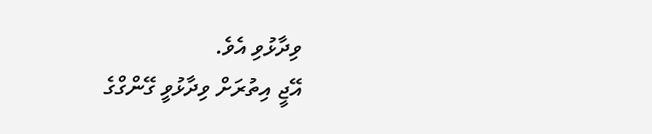ވިދާޅުވި އެވެ.
އޭޖީ އިތުރަށް ވިދާޅުވީ ގޭންގްގެ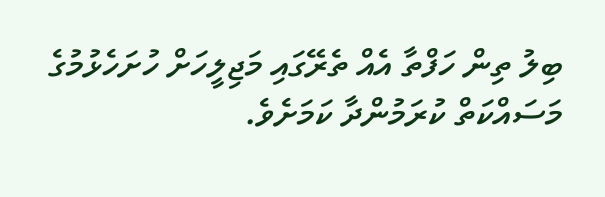ބިލު ތިން ހަފްތާ އެއް ތެރޭގައި މަޖިލީހަށް ހުށަހެޅުމުގެ މަސައްކަތް ކުރަމުންދާ ކަމަށެވެ.